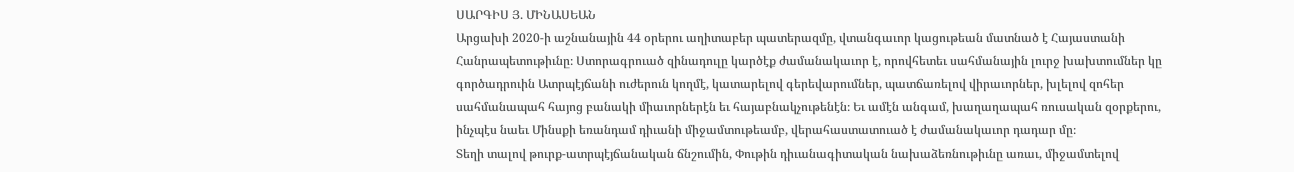ՍԱՐԳԻՍ Յ. ՄԻՆԱՍԵԱՆ
Արցախի 2020-ի աշնանային 44 օրերու աղիտաբեր պատերազմը, վտանգաւոր կացութեան մատնած է Հայաստանի Հանրապետութիւնը։ Ստորագրուած զինադուլը կարծէք ժամանակաւոր է, որովհետեւ սահմանային լուրջ խախտումներ կը գործադրուին Ատրպէյճանի ուժերուն կողմէ, կատարելով գերեվարումներ, պատճառելով վիրաւորներ, խլելով զոհեր սահմանապահ հայոց բանակի միաւորներէն եւ հայաբնակչութենէն։ Եւ ամէն անգամ, խաղաղապահ ռուսական զօրքերու, ինչպէս նաեւ Մինսքի եռանդամ դիւանի միջամտութեամբ, վերահաստատուած է ժամանակաւոր դադար մը։
Տեղի տալով թուրք-ատրպէյճանական ճնշումին, Փութին դիւանագիտական նախաձեռնութիւնը առաւ, միջամտելով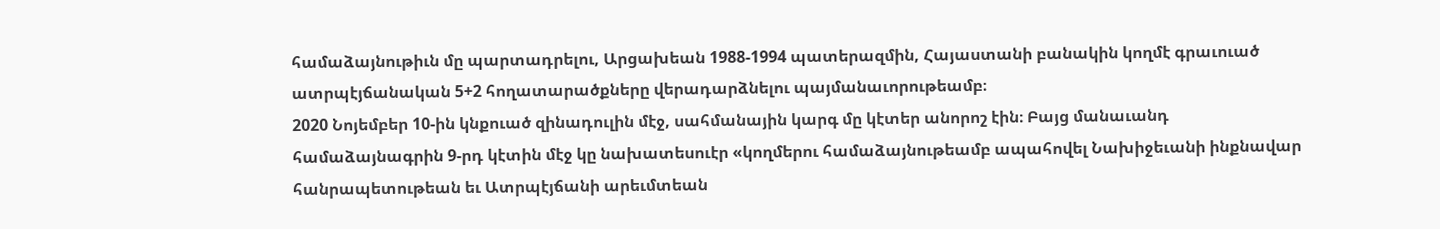համաձայնութիւն մը պարտադրելու, Արցախեան 1988-1994 պատերազմին, Հայաստանի բանակին կողմէ գրաւուած ատրպէյճանական 5+2 հողատարածքները վերադարձնելու պայմանաւորութեամբ։
2020 Նոյեմբեր 10-ին կնքուած զինադուլին մէջ, սահմանային կարգ մը կէտեր անորոշ էին։ Բայց մանաւանդ համաձայնագրին 9-րդ կէտին մէջ կը նախատեսուէր «կողմերու համաձայնութեամբ ապահովել Նախիջեւանի ինքնավար հանրապետութեան եւ Ատրպէյճանի արեւմտեան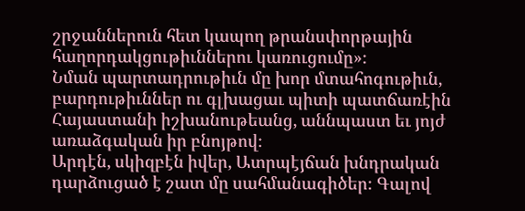շրջաններուն հետ կապող թրանսփորթային հաղորդակցութիւններու կառուցումը»։
Նման պարտադրութիւն մը խոր մտահոգութիւն, բարդութիւններ ու գլխացաւ պիտի պատճառէին Հայաստանի իշխանութեանց, աննպաստ եւ յոյժ առաձգական իր բնոյթով։
Արդէն, սկիզբէն իվեր, Ատրպէյճան խնդրական դարձուցած է շատ մը սահմանագիծեր։ Գալով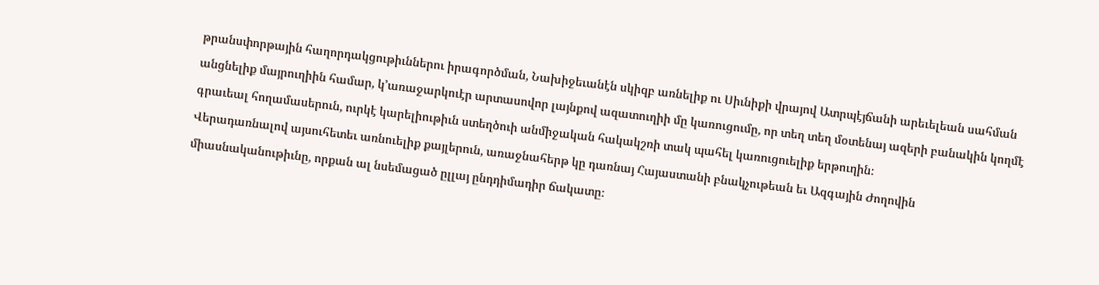թրանսփորթային հաղորդակցութիւններու իրագործման, Նախիջեւանէն սկիզբ առնելիք ու Սիւնիքի վրայով Ատրպէյճանի արեւելեան սահման անցնելիք մայրուղիին համար, կ՚առաջարկուէր արտասովոր լայնքով ազատուղիի մը կառուցումը, որ տեղ տեղ մօտենայ ազերի բանակին կողմէ գրաւեալ հողամասերուն, ուրկէ կարելիութիւն ստեղծուի անմիջական հակակշռի տակ պահել կառուցուելիք երթուղին։
Վերադառնալով այսուհետեւ առնուելիք քայլերուն, առաջնահերթ կը դառնայ Հայաստանի բնակչութեան եւ Ազգային Ժողովին միասնականութիւնը, որքան ալ նսեմացած ըլլայ ընդդիմադիր ճակատը։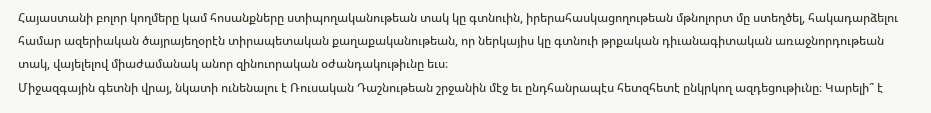Հայաստանի բոլոր կողմերը կամ հոսանքները ստիպողականութեան տակ կը գտնուին, իրերահասկացողութեան մթնոլորտ մը ստեղծել, հակադարձելու համար ազերիական ծայրայեղօրէն տիրապետական քաղաքականութեան, որ ներկայիս կը գտնուի թրքական դիւանագիտական առաջնորդութեան տակ, վայելելով միաժամանակ անոր զինուորական օժանդակութիւնը եւս։
Միջազգային գետնի վրայ, նկատի ունենալու է Ռուսական Դաշնութեան շրջանին մէջ եւ ընդհանրապէս հետզհետէ ընկրկող ազդեցութիւնը։ Կարելի՞ է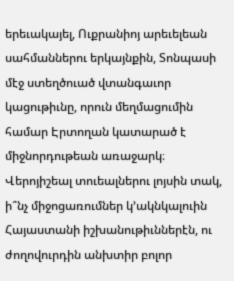երեւակայել, Ուքրանիոյ արեւելեան սահմաններու երկայնքին, Տոնպասի մէջ ստեղծուած վտանգաւոր կացութիւնը, որուն մեղմացումին համար Էրտողան կատարած է միջնորդութեան առաջարկ։
Վերոյիշեալ տուեալներու լոյսին տակ, ի՞նչ միջոցառումներ կ՚ակնկալուին Հայաստանի իշխանութիւններէն, ու ժողովուրդին անխտիր բոլոր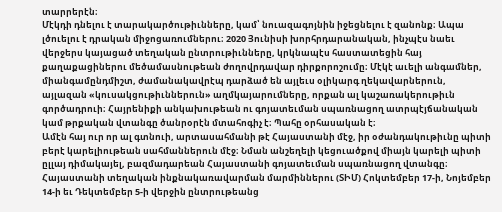տարրերէն։
Մէկդի դնելու է տարակարծութիւնները, կամ՝ նուազագոյնին իջեցնելու է զանոնք։ Ապա լծուելու է դրական միջոցառումներու։ 2020 Յունիսի խորհրդարանական, ինչպէս նաեւ վերջերս կայացած տեղական ընտրութիւնները, կրկնապէս հաստատեցին հայ քաղաքացիներու մեծամասնութեան ժողովրդավար դիրքորոշումը։ Մէկէ աւելի անգամներ, միանգամընդմիշտ, ժամանակավրէպ դարձած են այլեւս օլիկարգ ղեկավարներուն, այլազան «կուսակցութիւններուն» աղմկայարումները, որքան ալ կաշառակերութիւն գործադրուի։ Հայրենիքի անկախութեան ու գոյատեւման սպառնացող ատրպէյճանական կամ թրքական վտանգը ծանրօրէն մտահոգիչ է։ Պահը օրհասական է։
Ամէն հայ ուր որ ալ գտնուի, արտասահմանի թէ Հայաստանի մէջ, իր օժանդակութիւնը պիտի բերէ կարելիութեան սահմաններուն մէջ։ Նման անշեղելի կեցուածքով միայն կարելի պիտի ըլլայ դիմակայել, բազմադարեան Հայաստանի գոյատեւման սպառնացող վտանգը։
Հայաստանի տեղական ինքնակառավարման մարմիններու (ՏԻՄ) Հոկտեմբեր 17-ի, Նոյեմբեր 14-ի եւ Դեկտեմբեր 5-ի վերջին ընտրութեանց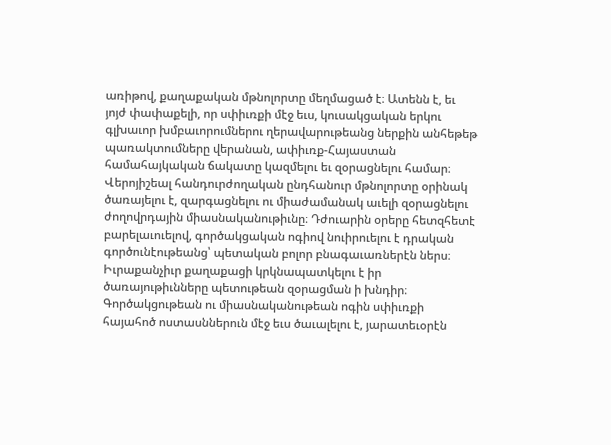առիթով, քաղաքական մթնոլորտը մեղմացած է։ Ատենն է, եւ յոյժ փափաքելի, որ սփիւռքի մէջ եւս, կուսակցական երկու գլխաւոր խմբաւորումներու ղերավարութեանց ներքին անհեթեթ պառակտումները վերանան, ափիւռք-Հայաստան համահայկական ճակատը կազմելու եւ զօրացնելու համար։
Վերոյիշեալ հանդուրժողական ընդհանուր մթնոլորտը օրինակ ծառայելու է, զարգացնելու ու միաժամանակ աւելի զօրացնելու ժողովրդային միասնականութիւնը։ Դժուարին օրերը հետզհետէ բարելաւուելով, գործակցական ոգիով նուիրուելու է դրական գործունէութեանց՝ պետական բոլոր բնագաւառներէն ներս։
Իւրաքանչիւր քաղաքացի կրկնապատկելու է իր ծառայութիւնները պետութեան զօրացման ի խնդիր։ Գործակցութեան ու միասնականութեան ոգին սփիւռքի հայահոծ ոստասններուն մէջ եւս ծաւալելու է, յարատեւօրէն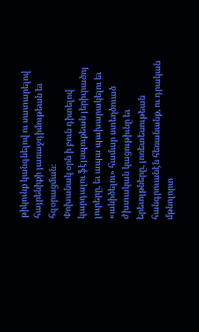թիկունք կանգնելով ու սատարելով հայրենիքի յառաջդիմութեան եւ հզօրացման։
Փոխանակ օրն ի բուն դիտելով կարդալու ֆէյսպուքեան յերիւրածոյ լուրերը, եւ ապա պախարակելու եւ «անիծելու» համար ստեղծուած ժխտական կացութիւնը եւ երեւոյթները, յոռետեսութեան հանգրուանէն հեռանանք, ու դրական մթնոլորտ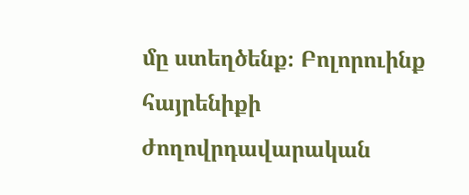մը ստեղծենք։ Բոլորուինք հայրենիքի ժողովրդավարական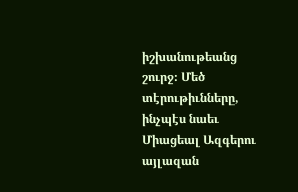իշխանութեանց շուրջ։ Մեծ տէրութիւնները, ինչպէս նաեւ Միացեալ Ազգերու այլազան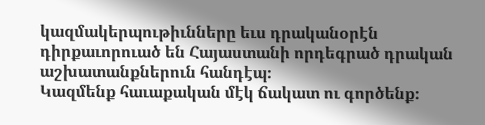կազմակերպութիւնները եւս դրականօրէն դիրքաւորուած են Հայաստանի որդեգրած դրական աշխատանքներուն հանդէպ։
Կազմենք հաւաքական մէկ ճակատ ու գործենք։